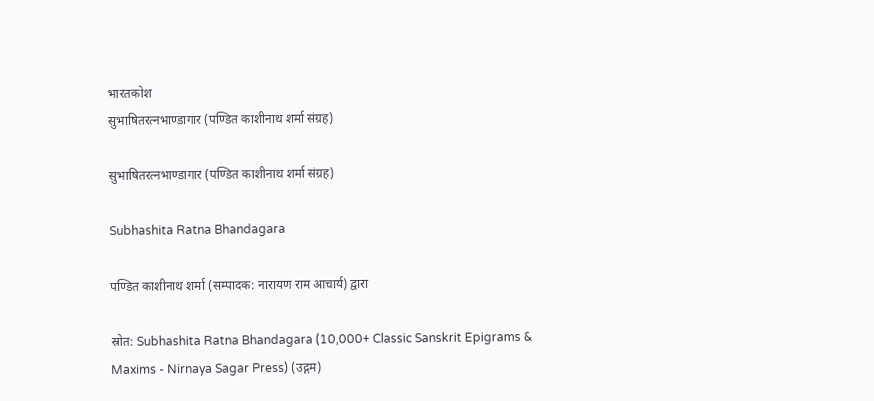भारतकोश
सुभाषितरत्नभाण्डागार (पण्डित काशीनाथ शर्मा संग्रह)

सुभाषितरत्नभाण्डागार (पण्डित काशीनाथ शर्मा संग्रह)

Subhashita Ratna Bhandagara

पण्डित काशीनाथ शर्मा (सम्पादक: नारायण राम आचार्य) द्वारा

स्रोत: Subhashita Ratna Bhandagara (10,000+ Classic Sanskrit Epigrams & Maxims - Nirnaya Sagar Press) (उद्गम)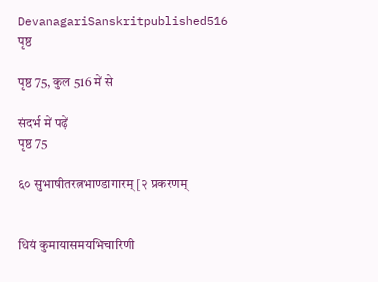DevanagariSanskritpublished516 पृष्ठ

पृष्ठ 75, कुल 516 में से

संदर्भ में पढ़ें
पृष्ठ 75

६० सुभाषीतरत्नभाण्डागारम् [२ प्रकरणम्


धियं कुमायासमयभिचारिणी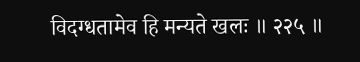विदग्धतामेव हि मन्यते खलः ॥ २२५ ॥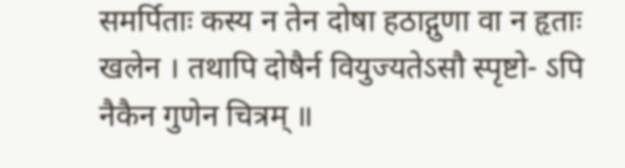समर्पिताः कस्य न तेन दोषा हठाद्गुणा वा न हृताः खलेन । तथापि दोषैर्न वियुज्यतेऽसौ स्पृष्टो- ऽपि नैकैन गुणेन चित्रम् ॥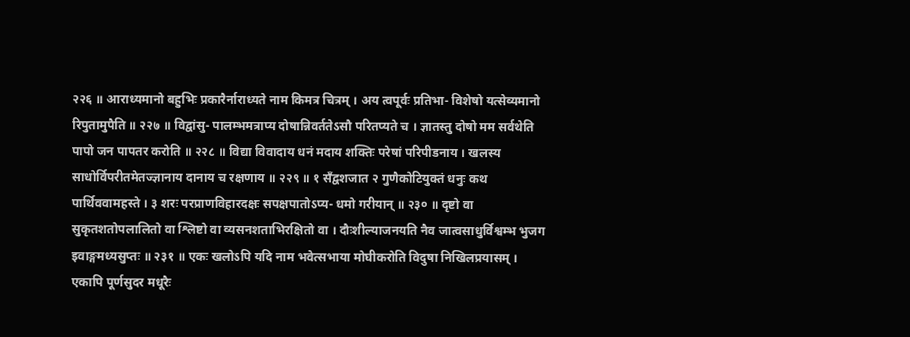२२६ ॥ आराध्यमानो बहुभिः प्रकारैर्नाराध्यते नाम किमत्र चित्रम् । अय त्वपूर्वः प्रतिभा- विशेषो यत्सेव्यमानो रिपुतामुपैति ॥ २२७ ॥ विद्वांसु- पालम्भमत्राप्य दोषान्निवर्ततेऽसौ परितप्यते च । ज्ञातस्तु दोषो मम सर्वथेति पापो जन पापतर करोति ॥ २२८ ॥ विद्या विवादाय धनं मदाय शक्तिः परेषां परिपीडनाय । खलस्य साधोर्विपरीतमेतज्ज्ञानाय दानाय च रक्षणाय ॥ २२९ ॥ १ सँद्वशजात २ गुणैकोटियुक्तं धनुः कथ पार्थिववामहस्ते । ३ शरः परप्राणविहारदक्षः सपक्षपातोऽप्य- धमो गरीयान् ॥ २३० ॥ दृष्टो वा सुकृतशतोपलालितो वा श्लिष्टो वा व्यसनशताभिरक्षितो वा । दौःशील्याजनयति नैव जात्वसाधुर्विश्वम्भ भुजग इवाङ्गमध्यसुप्तः ॥ २३१ ॥ एकः खलोऽपि यदि नाम भवेत्सभाया मोघीकरोति विदुषा निखिलप्रयासम् । एकापि पूर्णसुदर मधूरैः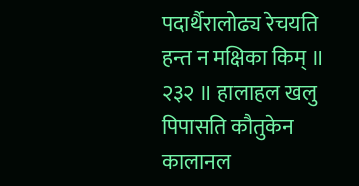पदार्थैरालोढ्य रेचयति हन्त न मक्षिका किम् ॥ २३२ ॥ हालाहल खलु पिपासति कौतुकेन कालानल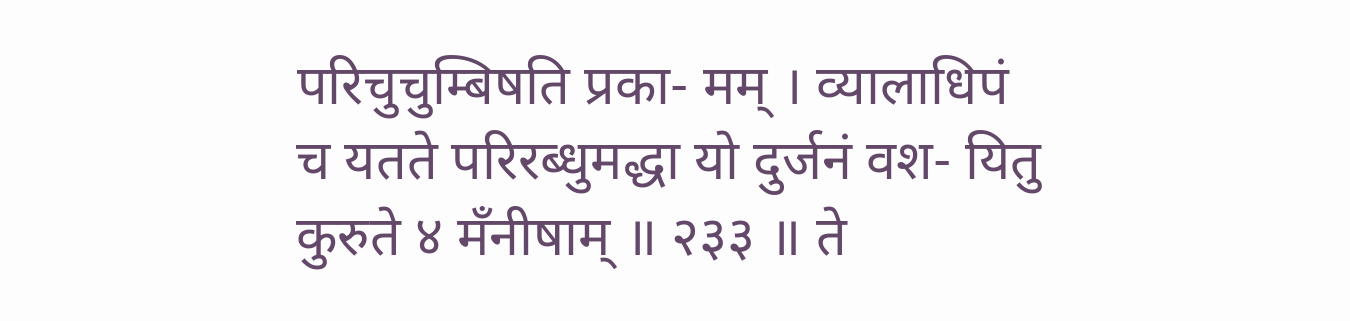परिचुचुम्बिषति प्रका- मम् । व्यालाधिपं च यतते परिरब्धुमद्धा यो दुर्जनं वश- यितु कुरुते ४ मँनीषाम् ॥ २३३ ॥ ते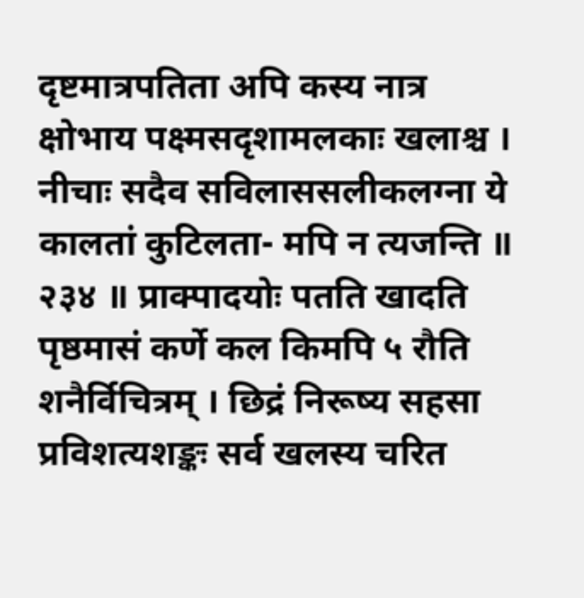दृष्टमात्रपतिता अपि कस्य नात्र क्षोभाय पक्ष्मसदृशामलकाः खलाश्च । नीचाः सदैव सविलाससलीकलग्ना ये कालतां कुटिलता- मपि न त्यजन्ति ॥ २३४ ॥ प्राक्पादयोः पतति खादति पृष्ठमासं कर्णे कल किमपि ५ रौति शनैर्विचित्रम् । छिद्रं निरूष्य सहसा प्रविशत्यशङ्कः सर्व खलस्य चरित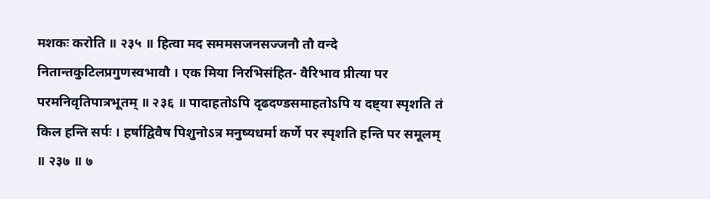मशकः करोति ॥ २३५ ॥ हित्वा मद सममसजनसज्जनौ तौ वन्दे नितान्तकुटिलप्रगुणस्वभावौ । एक मिया निरभिसंहित- वैरिभाव प्रीत्या पर परमनिवृतिपात्रभूतम् ॥ २३६ ॥ पादाहतोऽपि दृढदण्डसमाहतोऽपि य दष्ट्या स्पृशति तं किल हन्ति सर्पः । हर्षाद्विवैष पिशुनोऽत्र मनुष्यधर्मा कर्णे पर स्पृशति हन्ति पर समूलम् ॥ २३७ ॥ ७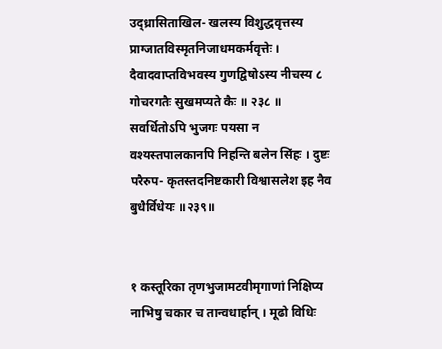उद्ध्रासिताखिल- खलस्य विशुद्धवृत्तस्य प्राग्जातविस्मृतनिजाधमकर्मवृत्तेः । दैवादवाप्तविभवस्य गुणद्विषोऽस्य नीचस्य ८ गोचरगतैः सुखमप्यते कैः ॥ २३८ ॥ सवर्धितोऽपि भुजगः पयसा न वश्यस्तपालकानपि निहन्ति बलेन सिंहः । दुष्टः परैरुप- कृतस्तदनिष्टकारी विश्वासलेश इह नैव बुधैर्विधेयः ॥२३९॥


१ कस्तूरिका तृणभुजामटवीमृगाणां निक्षिप्य नाभिषु चकार च तान्वधार्हान् । मूढो विधिः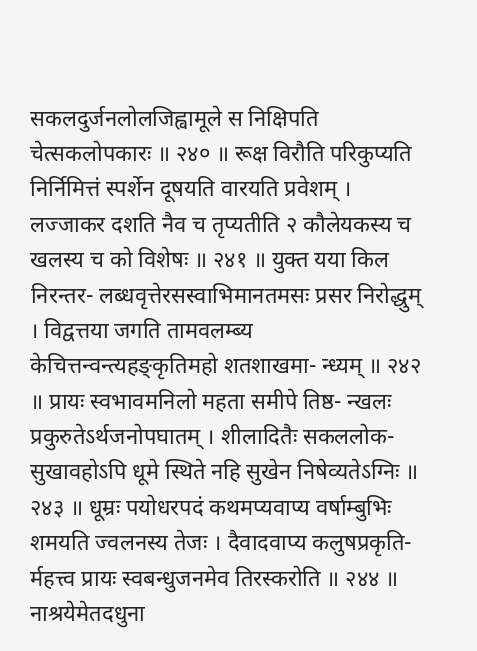सकलदुर्जनलोलजिह्वामूले स निक्षिपति चेत्सकलोपकारः ॥ २४० ॥ रूक्ष विरौति परिकुप्यति निर्निमित्तं स्पर्शेन दूषयति वारयति प्रवेशम् । लज्जाकर दशति नैव च तृप्यतीति २ कौलेयकस्य च खलस्य च को विशेषः ॥ २४१ ॥ युक्त यया किल निरन्तर- लब्धवृत्तेरसस्वाभिमानतमसः प्रसर निरोद्धुम् । विद्वत्तया जगति तामवलम्ब्य केचित्तन्वन्त्यहङ्कृतिमहो शतशाखमा- न्ध्यम् ॥ २४२ ॥ प्रायः स्वभावमनिलो महता समीपे तिष्ठ- न्खलः प्रकुरुतेऽर्थजनोपघातम् । शीलादितैः सकललोक- सुखावहोऽपि धूमे स्थिते नहि सुखेन निषेव्यतेऽग्निः ॥ २४३ ॥ धूम्रः पयोधरपदं कथमप्यवाप्य वर्षाम्बुभिः शमयति ज्वलनस्य तेजः । दैवादवाप्य कलुषप्रकृति- र्महत्त्व प्रायः स्वबन्धुजनमेव तिरस्करोति ॥ २४४ ॥ नाश्रयेमेतदधुना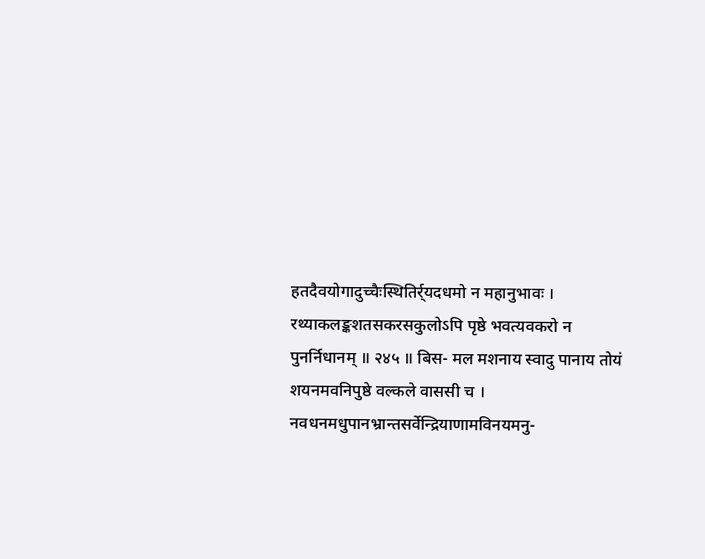हतदैवयोगादुच्चैःस्थितिर्र्यदधमो न महानुभावः । रथ्याकलङ्कशतसकरसकुलोऽपि पृष्ठे भवत्यवकरो न पुनर्निधानम् ॥ २४५ ॥ बिस- मल मशनाय स्वादु पानाय तोयं शयनमवनिपुष्ठे वल्कले वाससी च । नवधनमधुपानभ्रान्तसर्वेन्द्रियाणामविनयमनु-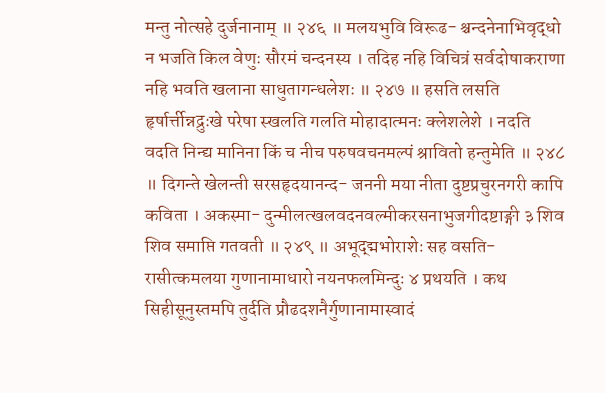मन्तु नोत्सहे दुर्जनानाम् ॥ २४६ ॥ मलयभुवि विरूढ- श्चन्दनेनाभिवृद्धो न भजति किल वेणुः सौरमं चन्दनस्य । तदिह नहि विचित्रं सर्वदोषाकराणा नहि भवति खलाना साधुतागन्धलेशः ॥ २४७ ॥ हसति लसति हृर्षार्त्तीन्नद्रुःखे परेषा स्खलति गलति मोहादात्मनः क्लेशलेशे । नदति वदति निन्द्य मानिना किं च नीच परुषवचनमल्पं श्रावितो हन्तुमेति ॥ २४८ ॥ दिगन्ते खेलन्ती सरसहृदयानन्द- जननी मया नीता दुष्टप्रचुरनगरी कापि कविता । अकस्मा- दुन्मीलत्खलवदनवल्मीकरसनाभुजगीदष्टाङ्गी ३ शिव शिव समाप्ति गतवती ॥ २४९ ॥ अभूद्द्मभोराशेः सह वसति- रासीत्कमलया गुणानामाधारो नयनफलमिन्दुः ४ प्रथयति । कथ सिहीसूनुस्तमपि तुर्दति प्रौढदशनैर्गुणानामास्वादं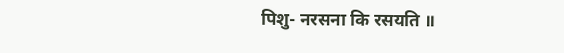पिशु- नरसना कि रसयति ॥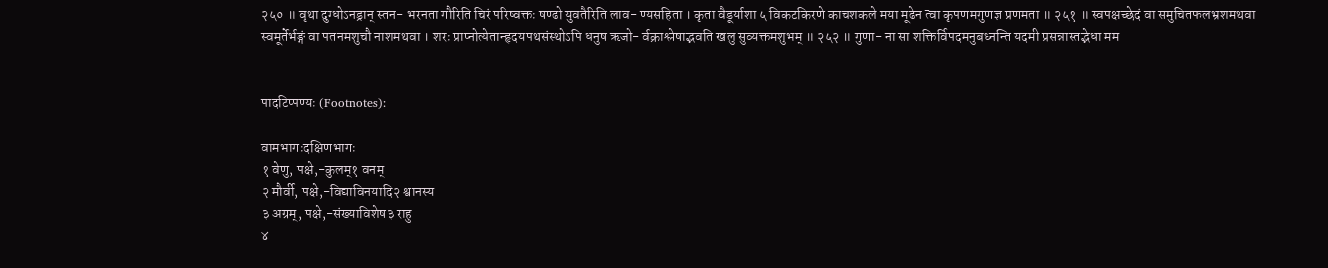२५० ॥ वृथा दुग्धोऽनड्रान् स्तन- भरनता गौरिति चिरं परिष्वक्तः षण्ढो युवतैरिति लाव- ण्यसहिता । कृता वैडूर्याशा ५ विकटकिरणे काचशकले मया मूढेन त्वा कृपणमगुणज्ञ प्रणमता ॥ २५१ ॥ स्वपक्षच्छेदं वा समुचितफलभ्रशमथवा स्वमूर्तेर्भङ्गं वा पतनमशुचौ नाशमथवा । शरः प्राप्नोत्येतान्हृदयपथसंस्थोऽपि धनुष ऋजो- र्वक्राश्लेषाद्भवति खलु सुव्यक्तमशुभम् ॥ २५२ ॥ गुणा- ना सा शक्तिर्विपदमनुबध्नन्ति यदमी प्रसन्नास्तद्भेधा मम


पादटिप्पण्यः (Footnotes):

वामभागःदक्षिणभागः
१ वेणु, पक्षे,-कुलम्१ वनम्
२ मौर्वी, पक्षे,-विद्याविनयादि२ श्वानस्य
३ अग्रम्, पक्षे,-संख्याविशेष३ राहु
४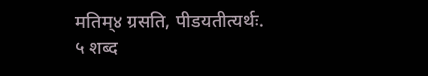मतिम्४ ग्रसति, पीडयतीत्यर्थः.
५ शब्द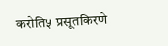करोति५ प्रसूतकिरणे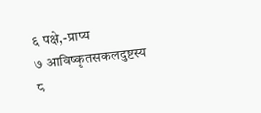६ पक्षे,-प्राप्य
७ आविष्कृतसकलदुष्टस्य
८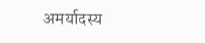अमर्यादस्य